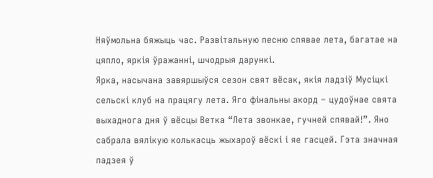Няўмольна бяжыць час. Развітальную песню спявае лета, багатае на цяпло, яркія ўражанні, шчодрыя дарункі.
Ярка, насычана завяршыўся сезон свят вёсак, якія ладзіў Мусіцкі сельскі клуб на працягу лета. Яго фінальны акорд – цудоўнае свята выхаднога дня ў вёсцы Ветка “Лета звонкае, гучней спявай!”. Яно сабрала вялікую колькасць жыхароў вёскі і яе гасцей. Гэта значная падзея ў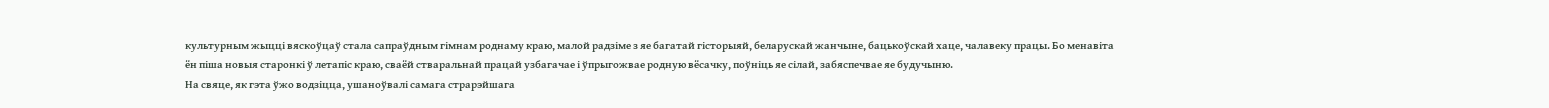культурным жыцці вяскоўцаў стала сапраўдным гімнам роднаму краю, малой радзіме з яе багатай гісторыяй, беларускай жанчыне, бацькоўскай хаце, чалавеку працы. Бо менавіта ён піша новыя старонкі ў летапіс краю, сваёй стваральнай працай узбагачае і ўпрыгожвае родную вёсачку, поўніць яе сілай, забяспечвае яе будучыню.
На свяце, як гэта ўжо водзіцца, ушаноўвалі самага страрэйшага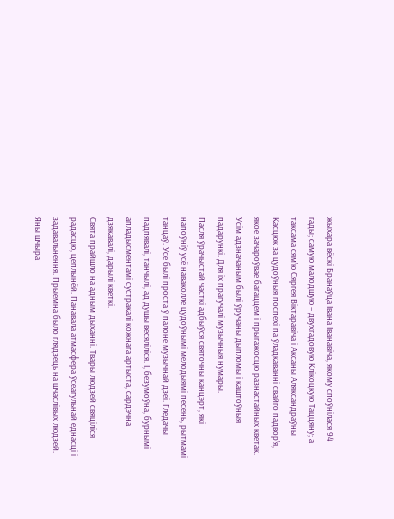жыхара вёскі Бранаўца Івана Іванавіча, якому споўнілася 94 гады; самую малодшую – двухгадовую Клікоцкую Таццяну; а таксама сям’ю Сяргея Віктаравіча і Аксаны Аляксандраўны Касцюк за цудоўныя поспехі па ўладкаванні свайго падвор’я, якое зачароўвае багаццем і прыгажосцю разнастайных кветак.
Усім адзначаным былі ўручаны дыпломы і каштоўныя падарункі. Для іх прагучалі музычныя нумары.
Пасля ўрачыстай часткі адбыўся святочны канцэрт, які напоўніў усё наваколле цудоўнымі мелодыямі песень, рытмамі танцаў. Усе былі проста ў палоне музычнай дзеі. Гледачы падпявалі, танчылі, ад душы весяліліся. І, безумоўна, бурнымі апладысментамі сустракалі кожнага артыста, сардэчна дзякавалі, дарылі кветкі.
Свята прайшло на адным дыханні. Твары людзей свяціліся радасцю, цеплынёй. Панавала атмасфера ўсеагульнай еднасці і задавальнення. Прыемна было глядзець на шчаслівых людзей. Яны шчыра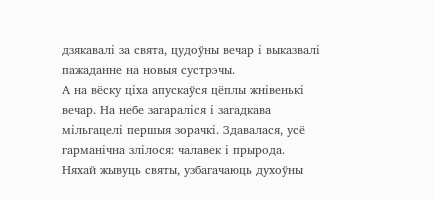дзякавалі за свята, цудоўны вечар і выказвалі пажаданне на новыя сустрэчы.
А на вёску ціха апускаўся цёплы жнівенькі вечар. На небе загараліся і загадкава мільгацелі першыя зорачкі. Здавалася, усё гарманічна злілося: чалавек і прырода.
Няхай жывуць святы, узбагачаюць духоўны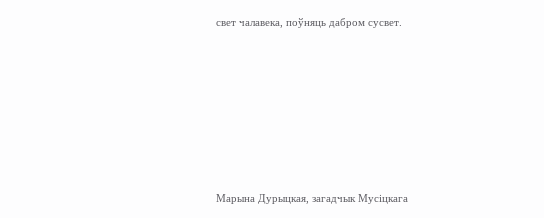свет чалавека, поўняць дабром сусвет.







Марына Дурыцкая, загадчык Мусіцкага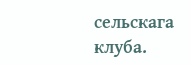сельскага клуба.